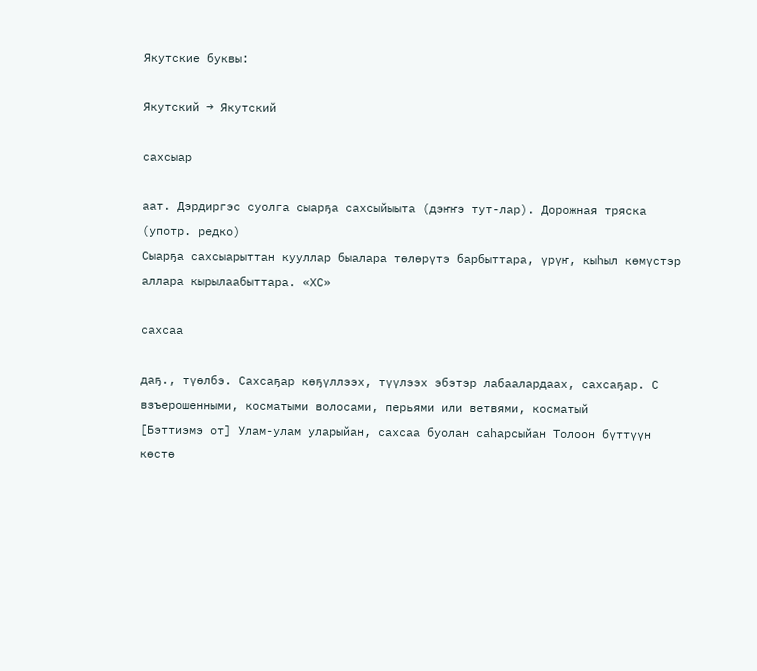Якутские буквы:

Якутский → Якутский

сахсыар

аат. Дэрдиргэс суолга сыарҕа сахсыйыыта (дэҥҥэ тут-лар). Дорожная тряска (употр. редко)
Сыарҕа сахсыарыттан кууллар быалара төлөрүтэ барбыттара, үрүҥ, кыһыл көмүстэр аллара кырылаабыттара. «ХС»

сахсаа

даҕ., түөлбэ. Сахсаҕар көҕүллээх, түүлээх эбэтэр лабаалардаах, сахсаҕар. С взъерошенными, косматыми волосами, перьями или ветвями, косматый
[Бэттиэмэ от] Улам-улам уларыйан, сахсаа буолан саһарсыйан Толоон бүттүүн көстө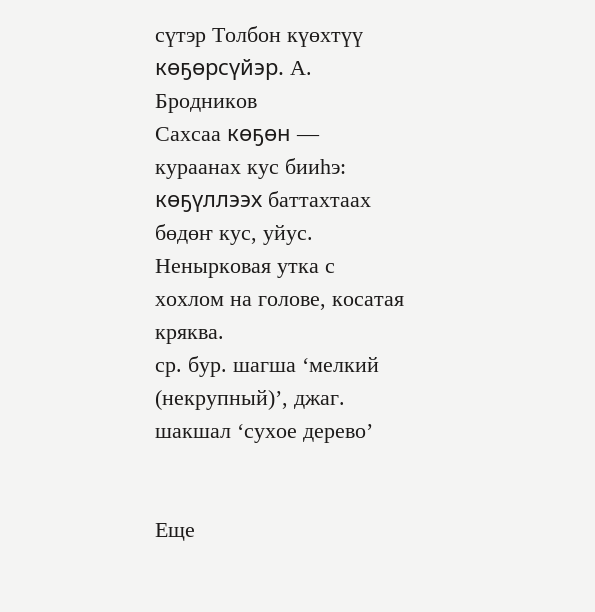сүтэр Толбон күөхтүү көҕөрсүйэр. А. Бродников
Сахсаа көҕөн — кураанах кус бииһэ: көҕүллээх баттахтаах бөдөҥ кус, уйус. Ненырковая утка с хохлом на голове, косатая кряква.
ср. бур. шагша ‘мелкий (некрупный)’, джаг. шакшал ‘сухое дерево’


Еще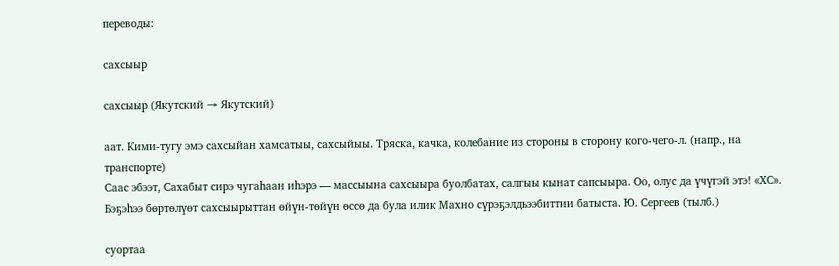переводы:

сахсыыр

сахсыыр (Якутский → Якутский)

аат. Кими-тугу эмэ сахсыйан хамсатыы, сахсыйыы. Тряска, качка, колебание из стороны в сторону кого-чего-л. (напр., на транспорте)
Саас эбээт, Сахабыт сирэ чугаһаан иһэрэ — массыына сахсыыра буолбатах, салгыы кынат сапсыыра. Оо, олус да үчүгэй этэ! «ХС». Бэҕэһээ бөртөлүөт сахсыырыттан өйүн-төйүн өссө да була илик Махно сүрэҕэлдьээбиттии батыста. Ю. Сергеев (тылб.)

суортаа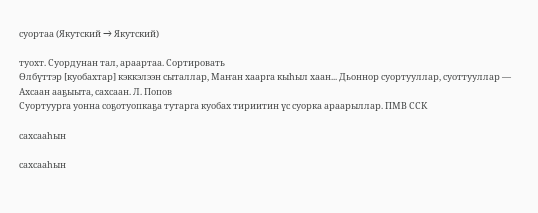суортаа (Якутский → Якутский)

туохт. Суордунан тал, араартаа. Сортировать
Өлбүттэр [куобахтар] кэккэлээн сыталлар, Маҥан хаарга кыһыл хаан... Дьоннор суортууллар, суоттууллар — Ахсаан ааҕыыта, сахсаан. Л. Попов
Суортуурга уонна соҕотуопкаҕа тутарга куобах тириитин үс суорка араарыллар. ПМВ ССК

сахсааһын

сахсааһын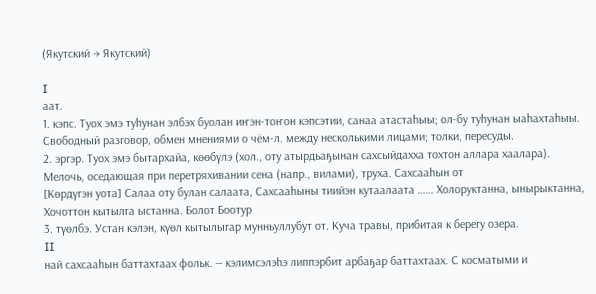(Якутский → Якутский)

I
аат.
1. кэпс. Туох эмэ туһунан элбэх буолан иҥэн-тоҥон кэпсэтии, санаа атастаһыы; ол-бу туһунан ыаһахтаһыы. Свободный разговор, обмен мнениями о чём-л. между несколькими лицами; толки, пересуды.
2. эргэр. Туох эмэ бытархайа, көөбүлэ (хол., оту атырдьаҕынан сахсыйдахха тохтон аллара хаалара). Мелочь, оседающая при перетряхивании сена (напр., вилами), труха. Сахсааһын от
[Көрдүгэн уота] Салаа оту булан салаата, Сахсааһыны тиийэн кутаалаата …… Холоруктанна, ынырыктанна, Хочоттон кытылга ыстанна. Болот Боотур
3. түөлбэ. Устан кэлэн, күөл кытылыгар мунньуллубут от. Куча травы, прибитая к берегу озера.
II
най сахсааһын баттахтаах фольк. — кэлимсэлэһэ липпэрбит арбаҕар баттахтаах. С косматыми и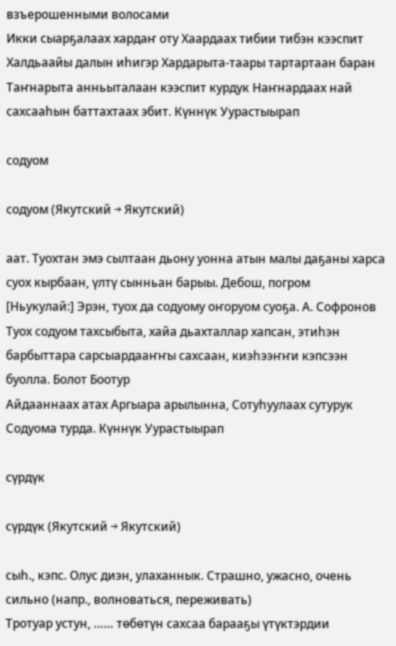взъерошенными волосами
Икки сыарҕалаах хардаҥ оту Хаардаах тибии тибэн кээспит Халдьаайы далын иһигэр Хардарыта-таары тартартаан баран Таҥнарыта анньыталаан кээспит курдук Наҥнардаах най сахсааһын баттахтаах эбит. Күннүк Уурастыырап

содуом

содуом (Якутский → Якутский)

аат. Туохтан эмэ сылтаан дьону уонна атын малы даҕаны харса суох кырбаан, үлтү сынньан барыы. Дебош, погром
[Ньукулай:] Эрэн, туох да содуому оҥоруом суоҕа. А. Софронов
Туох содуом тахсыбыта, хайа дьахталлар хапсан, этиһэн барбыттара сарсыардааҥҥы сахсаан, киэһээҥҥи кэпсээн буолла. Болот Боотур
Айдааннаах атах Аргыара арылынна, Сотуһуулаах сутурук Содуома турда. Күннүк Уурастыырап

сүрдүк

сүрдүк (Якутский → Якутский)

сыһ., кэпс. Олус диэн, улаханнык. Страшно, ужасно, очень сильно (напр., волноваться, переживать)
Тротуар устун, …… төбөтүн сахсаа барааҕы үтүктэрдии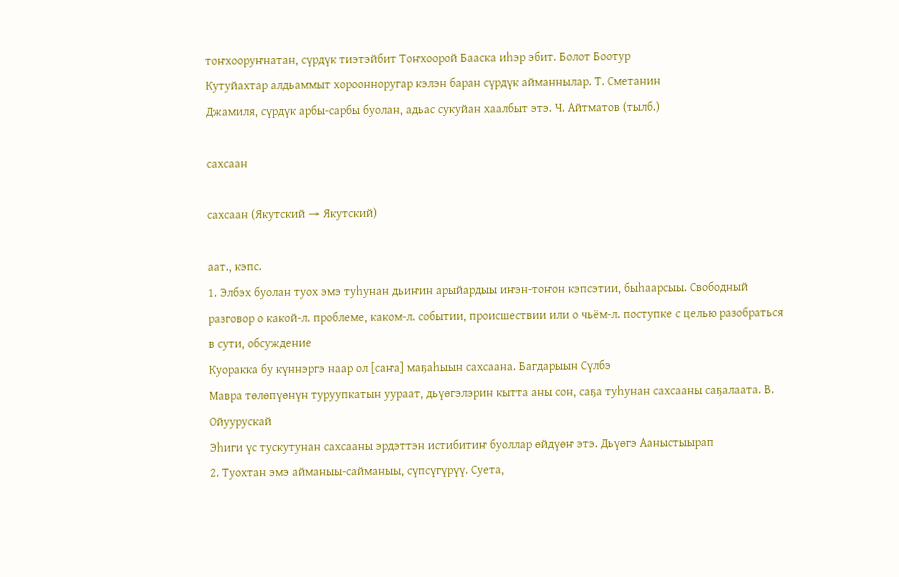тоҥхооруҥнатан, сүрдүк тиэтэйбит Тоҥхоорой Бааска иһэр эбит. Болот Боотур
Кутуйахтар алдьаммыт хороонноругар кэлэн баран сүрдүк айманнылар. Т. Сметанин
Джамиля, сүрдүк арбы-сарбы буолан, адьас сукуйан хаалбыт этэ. Ч. Айтматов (тылб.)

сахсаан

сахсаан (Якутский → Якутский)

аат., кэпс.
1. Элбэх буолан туох эмэ туһунан дьиҥин арыйардыы иҥэн-тоҥон кэпсэтии, быһаарсыы. Свободный разговор о какой-л. проблеме, каком-л. событии, происшествии или о чьём-л. поступке с целью разобраться в сути, обсуждение
Куоракка бу күннэргэ наар ол [саҥа] маҕаһыын сахсаана. Багдарыын Сүлбэ
Мавра төлөпүөнүн туруупкатын уураат, дьүөгэлэрин кытта аны сон, саҕа туһунан сахсааны саҕалаата. В. Ойуурускай
Эһиги үс тускутунан сахсааны эрдэттэн истибитиҥ буоллар өйдүөҥ этэ. Дьүөгэ Ааныстыырап
2. Туохтан эмэ айманыы-сайманыы, сүпсүгүрүү. Суета,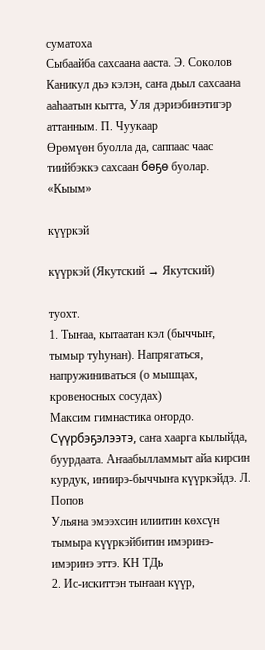суматоха
Сыбаайба сахсаана ааста. Э. Соколов
Каникул дьэ кэлэн, саҥа дьыл сахсаана ааһаатын кытта, Уля дэриэбинэтигэр аттанным. П. Чуукаар
Өрөмүөн буолла да, саппаас чаас тиийбэккэ сахсаан бөҕө буолар. «Кыым»

күүркэй

күүркэй (Якутский → Якутский)

туохт.
1. Тыҥаа, кытаатан кэл (быччыҥ, тымыр туһунан). Напрягаться, напружиниваться (о мышцах, кровеносных сосудах)
Максим гимнастика оҥордо. Сүүрбэҕэлээтэ, саҥа хаарга кылыйда, буурдаата. Аҥаабылламмыт айа кирсин курдук, иҥиирэ-быччыҥа күүркэйдэ. Л. Попов
Ульяна эмээхсин илиитин көхсүн тымыра күүркэйбитин имэринэ-имэринэ эттэ. КН ТДь
2. Ис-искиттэн тыҥаан күүр,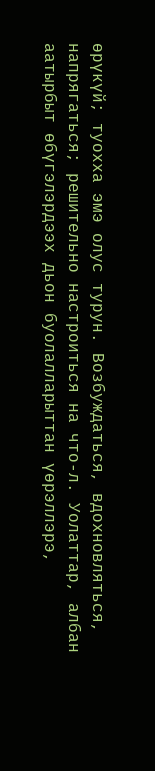өрүкүй; туохха эмэ олус турун. Возбуждаться, вдохновляться, напрягаться; решительно настроиться на что-л. Уолаттар, албан аатырбыт өбүгэлэрдээх дьон буолалларыттан үөрэллэрэ,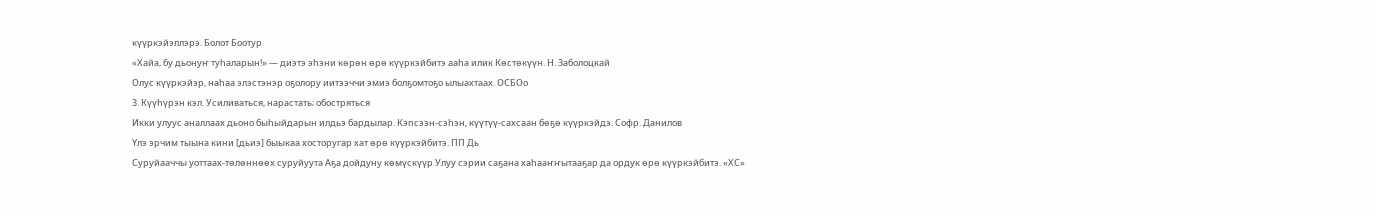күүркэйэллэрэ. Болот Боотур
«Хайа, бу дьонуҥ туһаларын!» — диэтэ эһэни көрөн өрө күүркэйбитэ ааһа илик Көстөкүүн. Н. Заболоцкай
Олус күүркэйэр, наһаа элэстэнэр оҕолору иитээччи эмиэ болҕомтоҕо ылыахтаах. ОСБОо
3. Күүһүрэн кэл. Усиливаться, нарастать; обостряться
Икки улуус аналлаах дьоно быһыйдарын илдьэ бардылар. Кэпсээн-сэһэн, күүтүү-сахсаан бөҕө күүркэйдэ. Софр. Данилов
Үлэ эрчим тыына кини [дьиэ] быыкаа хосторугар хат өрө күүркэйбитэ. ПП Дь
Суруйааччы уоттаах-төлөннөөх суруйуута Аҕа дойдуну көмүскүүр Улуу сэрии саҕана хаһааҥҥытааҕар да ордук өрө күүркэйбитэ. «ХС»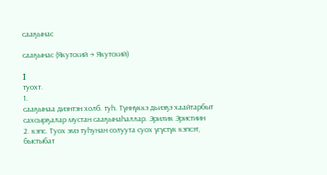сааҕынас

сааҕынас (Якутский → Якутский)

I
туохт.
1.
сааҕынаа диэнтэн холб. туһ. Түннүккэ дьиэҕэ хаайтарбыт сахсырҕалар мустан сааҕынаһаллар. Эрилик Эристиин
2. кэпс. Туох эмэ туһунан солуута суох үгүстүк кэпсэт, быстыбат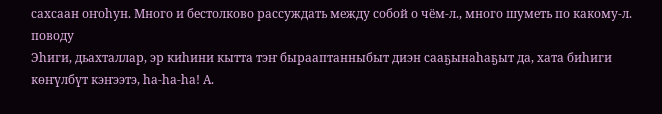сахсаан оҥоһун. Много и бестолково рассуждать между собой о чём-л., много шуметь по какому-л. поводу
Эһиги, дьахталлар, эр киһини кытта тэҥ бырааптанныбыт диэн сааҕынаһаҕыт да, хата биһиги көҥүлбүт кэҥээтэ, һа-һа-һа! А.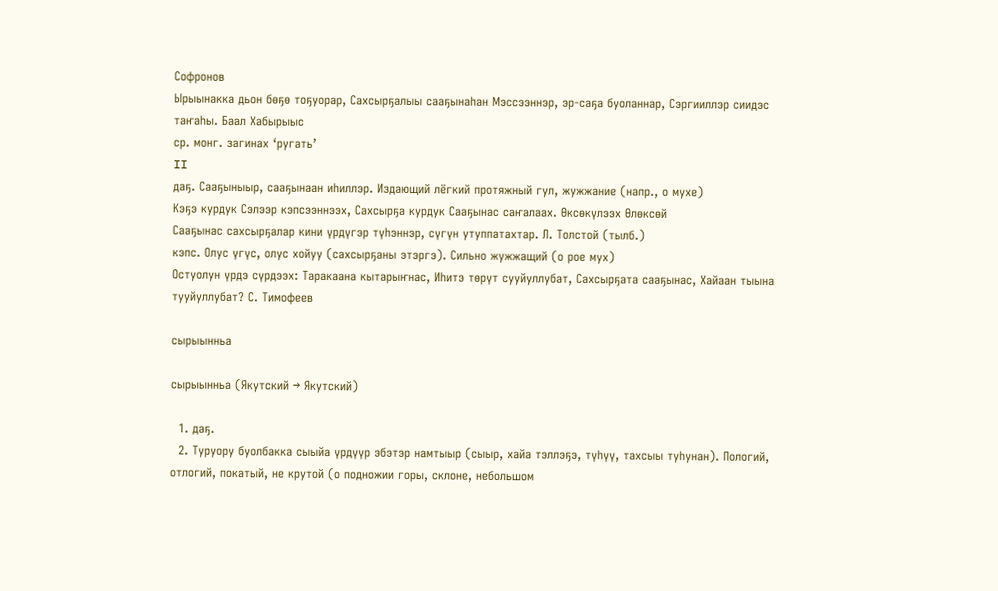Софронов
Ырыынакка дьон бөҕө тоҕуорар, Сахсырҕалыы сааҕынаһан Мэссээннэр, эр-саҕа буоланнар, Сэргииллэр сиидэс таҥаһы. Баал Хабырыыс
ср. монг. загинах ‘ругать’
II
даҕ. Сааҕыныыр, сааҕынаан иһиллэр. Издающий лёгкий протяжный гул, жужжание (напр., о мухе)
Кэҕэ курдук Сэлээр кэпсээннээх, Сахсырҕа курдук Сааҕынас саҥалаах. Өксөкүлээх Өлөксөй
Сааҕынас сахсырҕалар кини үрдүгэр түһэннэр, сүгүн утуппатахтар. Л. Толстой (тылб.)
кэпс. Олус үгүс, олус хойуу (сахсырҕаны этэргэ). Сильно жужжащий (о рое мух)
Остуолун үрдэ сүрдээх: Таракаана кытарыҥнас, Иһитэ төрүт сууйуллубат, Сахсырҕата сааҕынас, Хайаан тыына тууйуллубат? С. Тимофеев

сырыынньа

сырыынньа (Якутский → Якутский)

  1. даҕ.
  2. Туруору буолбакка сыыйа үрдүүр эбэтэр намтыыр (сыыр, хайа тэллэҕэ, түһүү, тахсыы туһунан). Пологий, отлогий, покатый, не крутой (о подножии горы, склоне, небольшом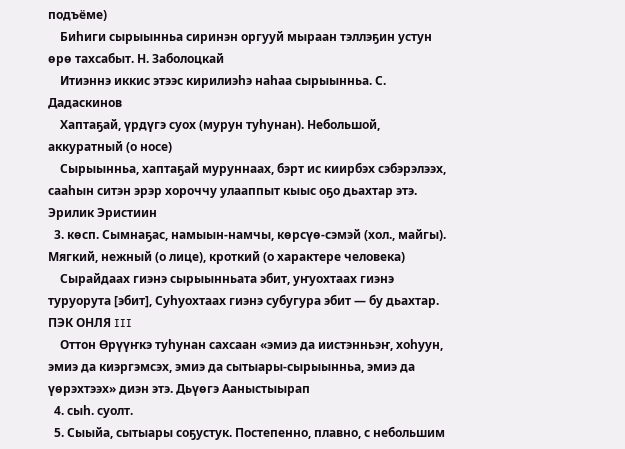подъёме)
    Биһиги сырыынньа сиринэн оргууй мыраан тэллэҕин устун өрө тахсабыт. Н. Заболоцкай
    Итиэннэ иккис этээс кирилиэһэ наһаа сырыынньа. С. Дадаскинов
    Хаптаҕай, үрдүгэ суох (мурун туһунан). Небольшой, аккуратный (о носе)
    Сырыынньа, хаптаҕай муруннаах, бэрт ис киирбэх сэбэрэлээх, сааһын ситэн эрэр хороччу улааппыт кыыс оҕо дьахтар этэ. Эрилик Эристиин
  3. көсп. Сымнаҕас, намыын-намчы, көрсүө-сэмэй (хол., майгы). Мягкий, нежный (о лице), кроткий (о характере человека)
    Сырайдаах гиэнэ сырыынньата эбит, уҥуохтаах гиэнэ туруорута [эбит], Суһуохтаах гиэнэ субугура эбит — бу дьахтар. ПЭК ОНЛЯ III
    Оттон Өрүүҥкэ туһунан сахсаан «эмиэ да иистэнньэҥ, хоһуун, эмиэ да киэргэмсэх, эмиэ да сытыары-сырыынньа, эмиэ да үөрэхтээх» диэн этэ. Дьүөгэ Ааныстыырап
  4. сыһ. суолт.
  5. Сыыйа, сытыары соҕустук. Постепенно, плавно, с небольшим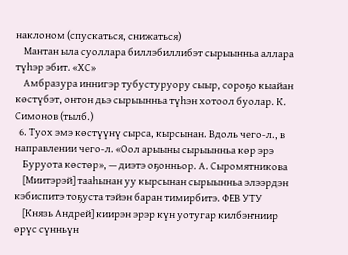наклоном (спускаться, снижаться)
    Мантан ыла суоллара биллэбиллибэт сырыынньа аллара түһэр эбит. «ХС»
    Амбразура иннигэр тубустуруору сыыр, сороҕо кыайан көстүбэт, онтон дьэ сырыынньа түһэн хотоол буолар. К. Симонов (тылб.)
  6. Туох эмэ көстүүнү сырса, кырсынан. Вдоль чего-л., в направлении чего-л. «Оол арыыны сырыынньа көр эрэ
    Буруота көстөр», — диэтэ оҕонньор. А. Сыромятникова
    [Миитэрэй] тааһынан уу кырсынан сырыынньа элээрдэн кэбиспитэ тоҕуста тэйэн баран тимирбитэ. ФЕВ УТУ
    [Князь Андрей] киирэн эрэр күн уотугар килбэҥниир өрүс сүнньүн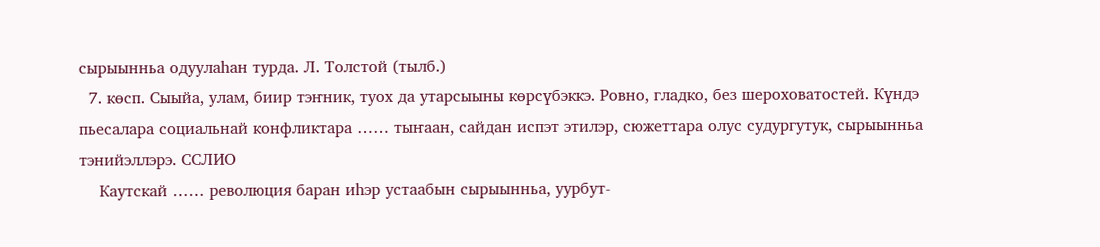сырыынньа одуулаһан турда. Л. Толстой (тылб.)
  7. көсп. Сыыйа, улам, биир тэҥник, туох да утарсыыны көрсүбэккэ. Ровно, гладко, без шероховатостей. Күндэ пьесалара социальнай конфликтара …… тыҥаан, сайдан испэт этилэр, сюжеттара олус судургутук, сырыынньа тэнийэллэрэ. ССЛИО
    Каутскай …… революция баран иһэр устаабын сырыынньа, уурбут-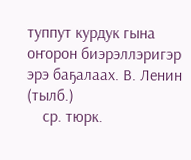туппут курдук гына оҥорон биэрэллэригэр эрэ баҕалаах. В. Ленин (тылб.)
    ср. тюрк.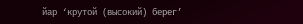йар ‘крутой (высокий) берег’